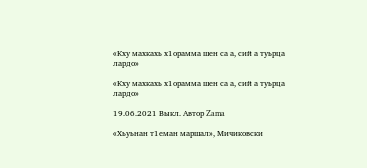«Кху махкахь х1орамма шен са а, сий а туьрца лардо»

«Кху махкахь х1орамма шен са а, сий а туьрца лардо»

19.06.2021 Выкл. Автор Zama

«Хьуьнан т1еман маршал», Мичиковски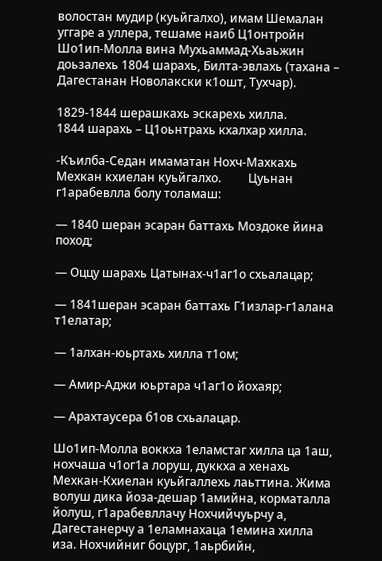волостан мудир (куьйгалхо), имам Шемалан уггаре а уллера, тешаме наиб Ц1онтройн Шо1ип-Молла вина Мухьаммад-Хьаьжин доьзалехь 1804 шарахь, Билта-эвлахь (тахана – Дагестанан Новолакски к1ошт, Тухчар).

1829-1844 шерашкахь эскарехь хилла.                                                                 1844 шарахь – Ц1оьнтрахь кхалхар хилла.

-Къилба-Седан имаматан Нохч-Махкахь Мехкан кхиелан куьйгалхо.         Цуьнан г1арабевлла болу толамаш:

— 1840 шеран эсаран баттахь Моздоке йина поход;

— Оццу шарахь Цатынах-ч1аг1о схьалацар;

— 1841шеран эсаран баттахь Г1излар-г1алана т1елатар;

— 1алхан-юьртахь хилла т1ом;

— Амир-Аджи юьртара ч1аг1о йохаяр;

— Арахтаусера б1ов схьалацар.

Шо1ип-Молла воккха 1еламстаг хилла ца 1аш, нохчаша ч1ог1а лоруш, дуккха а хенахь Мехкан-Кхиелан куьйгаллехь лаьттина. Жима волуш дика йоза-дешар 1амийна, корматалла йолуш, г1арабевллачу Нохчийчуьрчу а, Дагестанерчу а 1еламнахаца 1емина хилла иза. Нохчийниг боцург, 1аьрбийн,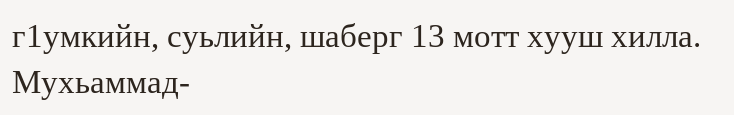г1умкийн, суьлийн, шаберг 13 мотт хууш хилла. Мухьаммад-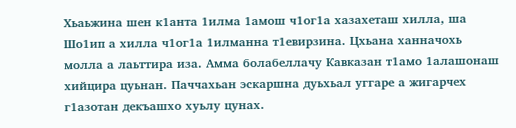Хьаьжина шен к1анта 1илма 1амош ч1ог1а хазахеташ хилла, ша Шо1ип а хилла ч1ог1а 1илманна т1евирзина. Цхьана ханначохь молла а лаьттира иза. Амма болабеллачу Кавказан т1амо 1алашонаш хийцира цуьнан. Паччахьан эскаршна дуьхьал уггаре а жигарчех г1азотан декъашхо хуьлу цунах.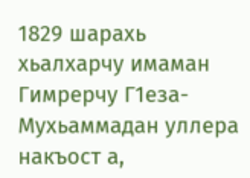1829 шарахь хьалхарчу имаман Гимрерчу Г1еза-Мухьаммадан уллера накъост а,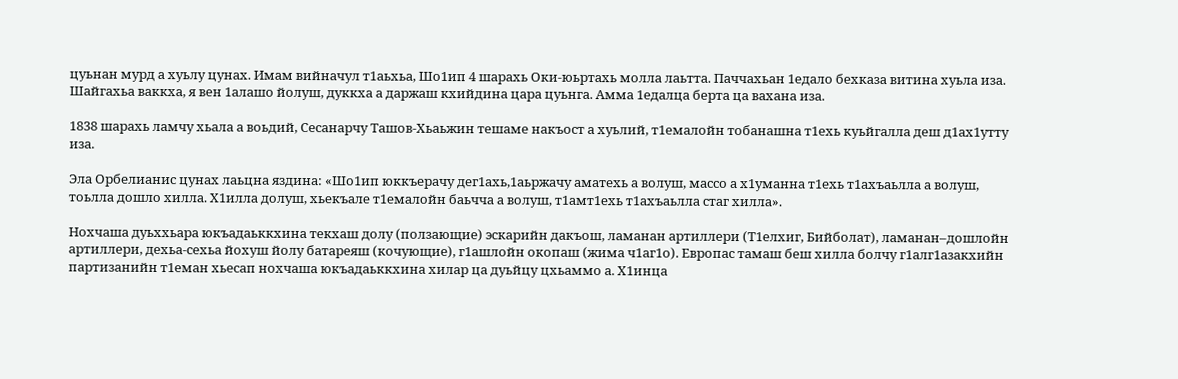цуьнан мурд а хуьлу цунах. Имам вийначул т1аьхьа, Шо1ип 4 шарахь Оки-юьртахь молла лаьтта. Паччахьан 1едало бехказа витина хуьла иза. Шайгахьа ваккха, я вен 1алашо йолуш, дуккха а даржаш кхийдина цара цуьнга. Амма 1едалца берта ца вахана иза.

1838 шарахь ламчу хьала а воьдий, Сесанарчу Ташов-Хьаьжин тешаме накъост а хуьлий, т1емалойн тобанашна т1ехь куьйгалла деш д1ах1утту иза.

Эла Орбелианис цунах лаьцна яздина: «Шо1ип юккъерачу дег1ахь,1аьржачу аматехь а волуш, массо а х1уманна т1ехь т1ахъаьлла а волуш, тоьлла дошло хилла. Х1илла долуш, хьекъале т1емалойн баьчча а волуш, т1амт1ехь т1ахъаьлла стаг хилла».

Нохчаша дуьххьара юкъадаьккхина текхаш долу (ползающие) эскарийн дакъош, ламанан артиллери (Т1елхиг, Бийболат), ламанан–дошлойн артиллери, дехьа-сехьа йохуш йолу батареяш (кочующие), г1ашлойн окопаш (жима ч1аг1о). Европас тамаш беш хилла болчу г1алг1азакхийн партизанийн т1еман хьесап нохчаша юкъадаьккхина хилар ца дуьйцу цхьаммо а. Х1инца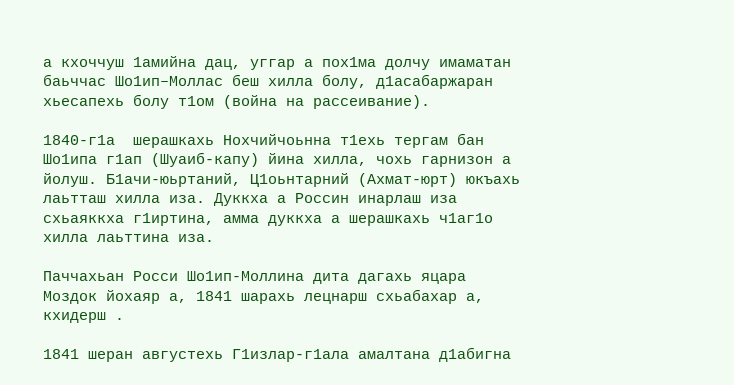а кхоччуш 1амийна дац, уггар а пох1ма долчу имаматан баьччас Шо1ип–Моллас беш хилла болу, д1асабаржаран хьесапехь болу т1ом (война на рассеивание).

1840-г1а  шерашкахь Нохчийчоьнна т1ехь тергам бан Шо1ипа г1ап (Шуаиб-капу) йина хилла, чохь гарнизон а йолуш. Б1ачи-юьртаний, Ц1оьнтарний (Ахмат-юрт) юкъахь лаьтташ хилла иза. Дуккха а Россин инарлаш иза схьаяккха г1иртина, амма дуккха а шерашкахь ч1аг1о хилла лаьттина иза.

Паччахьан Росси Шо1ип-Моллина дита дагахь яцара Моздок йохаяр а, 1841 шарахь лецнарш схьабахар а, кхидерш .

1841 шеран августехь Г1излар-г1ала амалтана д1абигна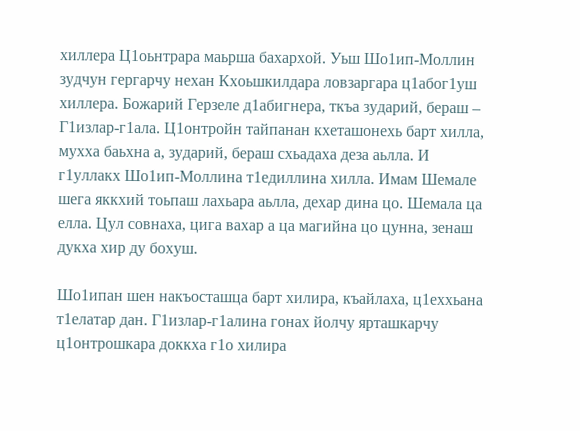хиллера Ц1оьнтрара маьрша бахархой. Уьш Шо1ип-Моллин зудчун гергарчу нехан Кхоьшкилдара ловзаргара ц1абог1уш хиллера. Божарий Герзеле д1абигнера, ткъа зударий, бераш – Г1излар-г1ала. Ц1онтройн тайпанан кхеташонехь барт хилла, мухха баьхна а, зударий, бераш схьадаха деза аьлла. И г1уллакх Шо1ип-Моллина т1едиллина хилла. Имам Шемале шега яккхий тоьпаш лахьара аьлла, дехар дина цо. Шемала ца елла. Цул совнаха, цига вахар а ца магийна цо цунна, зенаш дукха хир ду бохуш.

Шо1ипан шен накъосташца барт хилира, къайлаха, ц1еххьана т1елатар дан. Г1излар-г1алина гонах йолчу ярташкарчу ц1онтрошкара доккха г1о хилира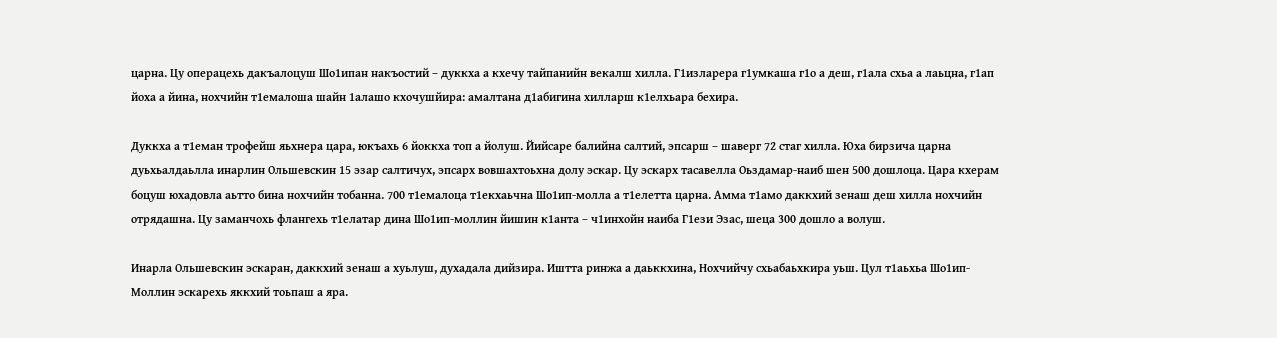царна. Цу операцехь дакъалоцуш Шо1ипан накъостий – дуккха а кхечу тайпанийн векалш хилла. Г1изларера г1умкаша г1о а деш, г1ала схьа а лаьцна, г1ап йоха а йина, нохчийн т1емалоша шайн 1алашо кхочушйира: амалтана д1абигина хилларш к1елхьара бехира.

Дуккха а т1еман трофейш яьхнера цара, юкъахь 6 йоккха топ а йолуш. Йийсаре балийна салтий, эпсарш – шаверг 72 стаг хилла. Юха бирзича царна дуьхьалдаьлла инарлин Ольшевскин 15 эзар салтичух, эпсарх вовшахтоьхна долу эскар. Цу эскарх тасавелла Оьздамар-наиб шен 500 дошлоца. Цара кхерам боцуш юхадовла аьтто бина нохчийн тобанна. 700 т1емалоца т1екхаьчна Шо1ип-молла а т1елетта царна. Амма т1амо даккхий зенаш деш хилла нохчийн отрядашна. Цу заманчохь флангехь т1елатар дина Шо1ип-моллин йишин к1анта – ч1инхойн наиба Г1ези Эзас, шеца 300 дошло а волуш.

Инарла Ольшевскин эскаран, даккхий зенаш а хуьлуш, духадала дийзира. Иштта ринжа а даьккхина, Нохчийчу схьабаьхкира уьш. Цул т1аьхьа Шо1ип-Моллин эскарехь яккхий тоьпаш а яра.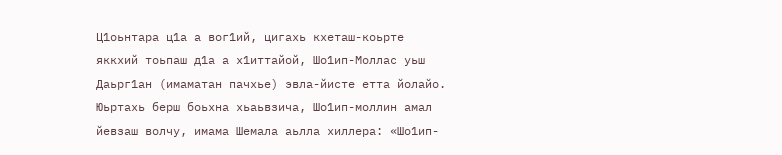Ц1оьнтара ц1а а вог1ий, цигахь кхеташ-коьрте яккхий тоьпаш д1а а х1иттайой, Шо1ип-Моллас уьш Даьрг1ан (имаматан пачхье) эвла-йисте етта йолайо. Юьртахь берш боьхна хьаьвзича, Шо1ип-моллин амал йевзаш волчу, имама Шемала аьлла хиллера: «Шо1ип-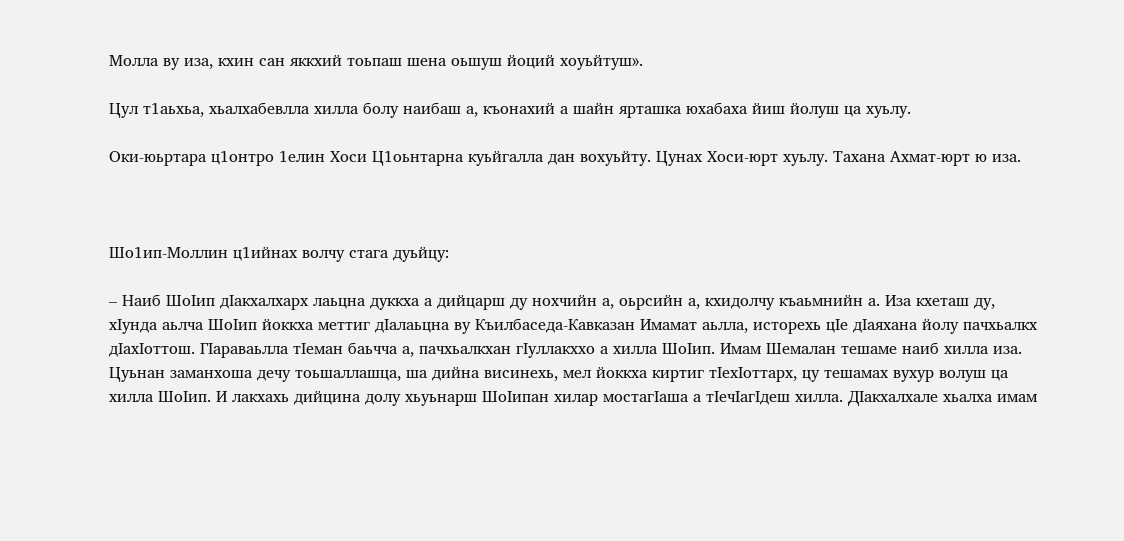Молла ву иза, кхин сан яккхий тоьпаш шена оьшуш йоций хоуьйтуш».

Цул т1аьхьа, хьалхабевлла хилла болу наибаш а, къонахий а шайн ярташка юхабаха йиш йолуш ца хуьлу.

Оки-юьртара ц1онтро 1елин Хоси Ц1оьнтарна куьйгалла дан вохуьйту. Цунах Хоси-юрт хуьлу. Тахана Ахмат-юрт ю иза.



Шо1ип-Моллин ц1ийнах волчу стага дуьйцу:

– Наиб ШоIип дIакхалхарх лаьцна дуккха а дийцарш ду нохчийн а, оьрсийн а, кхидолчу къаьмнийн а. Иза кхеташ ду, хIунда аьлча ШоIип йоккха меттиг дIалаьцна ву Къилбаседа-Кавказан Имамат аьлла, исторехь цIе дIаяхана йолу пачхьалкх дIахIоттош. ГIараваьлла тIеман баьчча а, пачхьалкхан гIуллакххо а хилла ШоIип. Имам Шемалан тешаме наиб хилла иза. Цуьнан заманхоша дечу тоьшаллашца, ша дийна висинехь, мел йоккха киртиг тIехIоттарх, цу тешамах вухур волуш ца хилла ШоIип. И лакхахь дийцина долу хьуьнарш ШоIипан хилар мостагIаша а тIечIагIдеш хилла. ДIакхалхале хьалха имам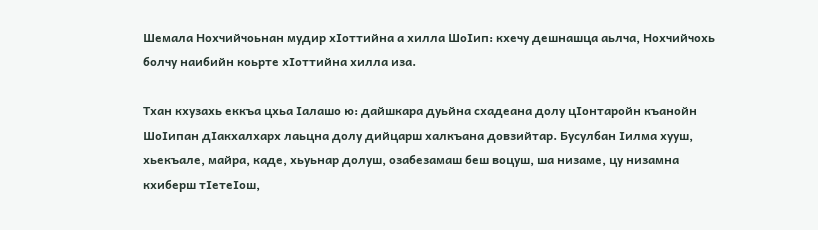Шемала Нохчийчоьнан мудир хIоттийна а хилла ШоIип: кхечу дешнашца аьлча, Нохчийчохь болчу наибийн коьрте хIоттийна хилла иза.

Тхан кхузахь еккъа цхьа Iалашо ю: дайшкара дуьйна схадеана долу цIонтаройн къанойн ШоIипан дIакхалхарх лаьцна долу дийцарш халкъана довзийтар. Бусулбан Iилма хууш, хьекъале, майра, каде, хьуьнар долуш, озабезамаш беш воцуш, ша низаме, цу низамна кхиберш тIетеIош,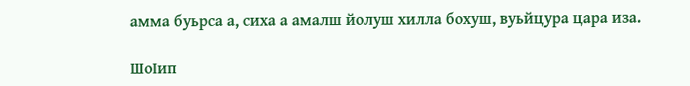амма буьрса а, сиха а амалш йолуш хилла бохуш, вуьйцура цара иза.

ШоIип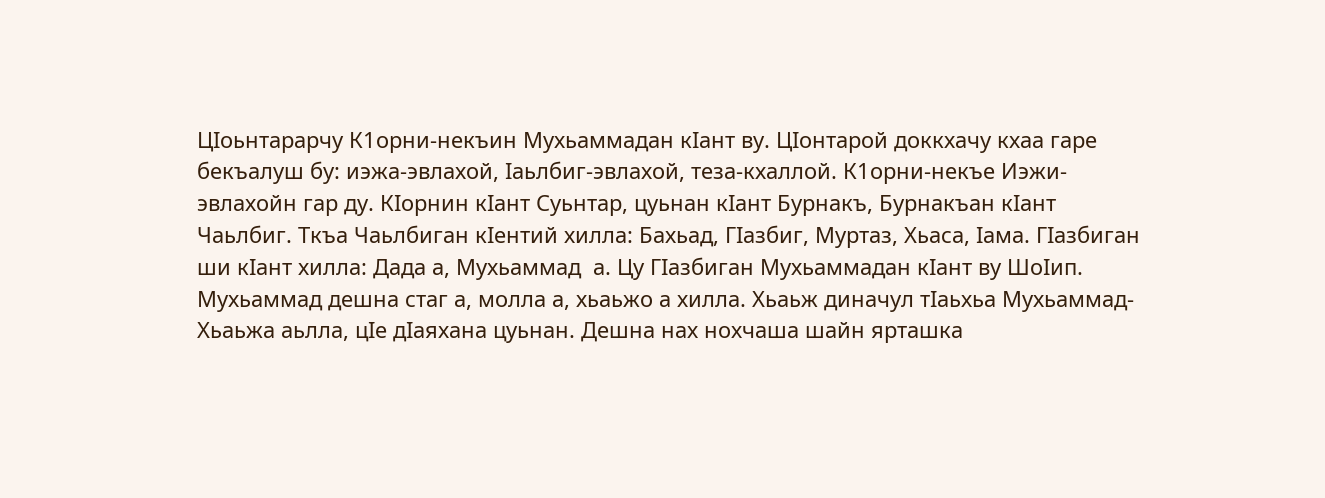ЦIоьнтарарчу К1орни-некъин Мухьаммадан кIант ву. ЦIонтарой доккхачу кхаа гаре бекъалуш бу: иэжа-эвлахой, Iаьлбиг-эвлахой, теза-кхаллой. К1орни-некъе Иэжи-эвлахойн гар ду. КIорнин кIант Суьнтар, цуьнан кIант Бурнакъ, Бурнакъан кIант Чаьлбиг. Ткъа Чаьлбиган кIентий хилла: Бахьад, ГIазбиг, Муртаз, Хьаса, Iама. ГIазбиган ши кIант хилла: Дада а, Мухьаммад  а. Цу ГIазбиган Мухьаммадан кIант ву ШоIип. Мухьаммад дешна стаг а, молла а, хьаьжо а хилла. Хьаьж диначул тIаьхьа Мухьаммад-Хьаьжа аьлла, цIе дIаяхана цуьнан. Дешна нах нохчаша шайн ярташка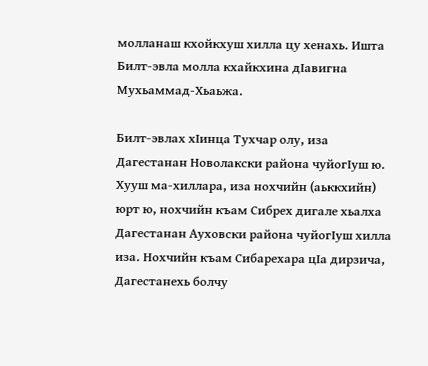молланаш кхойкхуш хилла цу хенахь. Ишта Билт-эвла молла кхайкхина дIавигна Мухьаммад-Хьаьжа.

Билт-эвлах хIинца Тухчар олу, иза Дагестанан Новолакски района чуйогIуш ю. Хууш ма-хиллара, иза нохчийн (аьккхийн) юрт ю, нохчийн къам Сибрех дигале хьалха Дагестанан Ауховски района чуйогIуш хилла иза. Нохчийн къам Сибарехара цIа дирзича, Дагестанехь болчу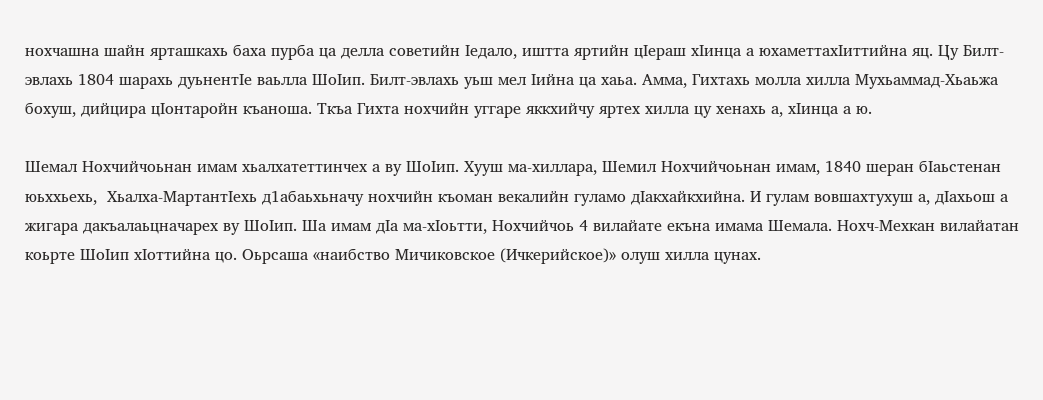нохчашна шайн ярташкахь баха пурба ца делла советийн Iедало, иштта яртийн цIераш хIинца а юхаметтахIиттийна яц. Цу Билт-эвлахь 1804 шарахь дуьнентIе ваьлла ШоIип. Билт-эвлахь уьш мел Iийна ца хаьа. Амма, Гихтахь молла хилла Мухьаммад-Хьаьжа бохуш, дийцира цIонтаройн къаноша. Ткъа Гихта нохчийн уггаре яккхийчу яртех хилла цу хенахь а, хIинца а ю.

Шемал Нохчийчоьнан имам хьалхатеттинчех а ву ШоIип. Хууш ма-хиллара, Шемил Нохчийчоьнан имам, 1840 шеран бIаьстенан юьххьехь,  Хьалха-МартантIехь д1абаьхьначу нохчийн къоман векалийн гуламо дIакхайкхийна. И гулам вовшахтухуш а, дIахьош а жигара дакъалаьцначарех ву ШоIип. Ша имам дIа ма-хIоьтти, Нохчийчоь 4 вилайате екъна имама Шемала. Нохч-Мехкан вилайатан коьрте ШоIип хIоттийна цо. Оьрсаша «наибство Мичиковское (Ичкерийское)» олуш хилла цунах.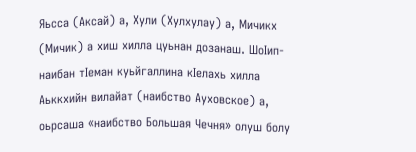Яьсса (Аксай) а, Хули (Хулхулау) а, Мичикх (Мичик) а хиш хилла цуьнан дозанаш. ШоIип-наибан тIеман куьйгаллина кIелахь хилла Аьккхийн вилайат (наибство Ауховское) а, оьрсаша «наибство Большая Чечня» олуш болу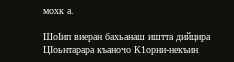мохк а.

ШоIип виеран бахьанаш иштта дийцира ЦIоьнтарара къаночо К1орни-некъин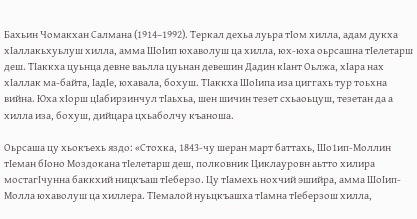Бахьин Чомакхан Салмана (1914–1992). Теркал дехьа луьра тIом хилла, адам дукха хIаллакьхуьлуш хилла, амма ШоIип юхаволуш ца хилла, юх-юха оьрсашна тIелетарш деш. ТIаккха цуьнца девне ваьлла цуьнан девешин Дадин кIант Оьлжа, хIара нах хIаллак ма-байта, IадIе, юхавала, бохуш. ТIаккха ШоIипа иза циггахь тур тоьхна вийна. Юха хIорш цIабирзинчул тIаьхьа, шен шичин тезет схьаоьцуш, тезетан да а хилла иза, бохуш, дийцара цхьаболчу къаноша.

Оьрсаша цу хьокъехь яздо: «Стохка, 1843-чу шеран март баттахь, Шо1ип-Моллин тIеман бIоно Моздокана тIелетарш деш, полковник Циклауровн аьтто хилира мостагIчунна баккхий ницкъаш тIеберзо. Цу тIамехь нохчий эшийра, амма ШоIип-Молла юхаволуш ца хиллера. ТIемалой нуьцкъашха тIамна тIеберзош хилла,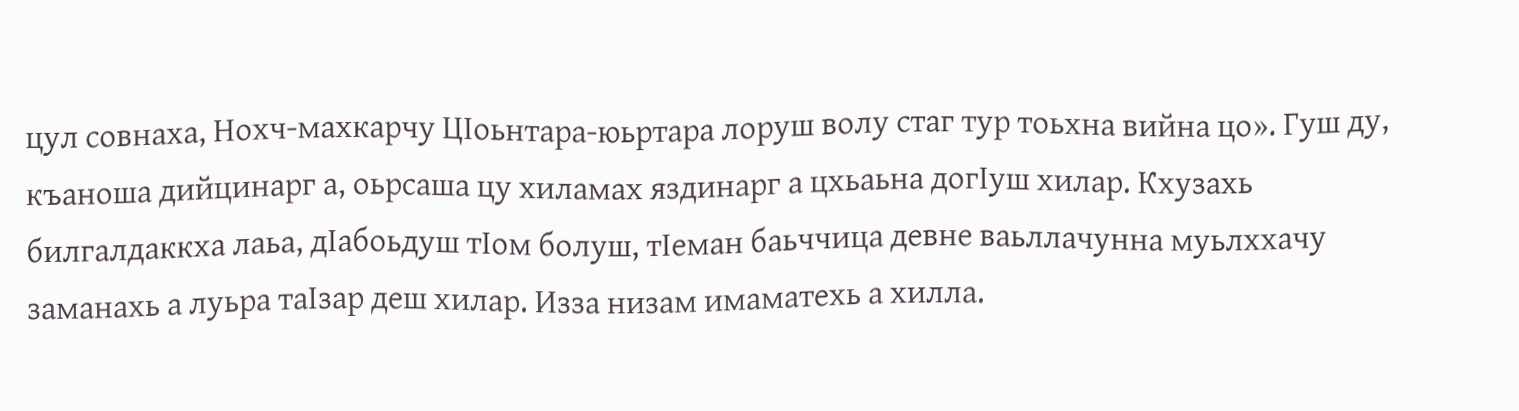цул совнаха, Нохч-махкарчу ЦIоьнтара-юьртара лоруш волу стаг тур тоьхна вийна цо». Гуш ду, къаноша дийцинарг а, оьрсаша цу хиламах яздинарг а цхьаьна догIуш хилар. Кхузахь билгалдаккха лаьа, дIабоьдуш тIом болуш, тIеман баьччица девне ваьллачунна муьлххачу заманахь а луьра таIзар деш хилар. Изза низам имаматехь а хилла.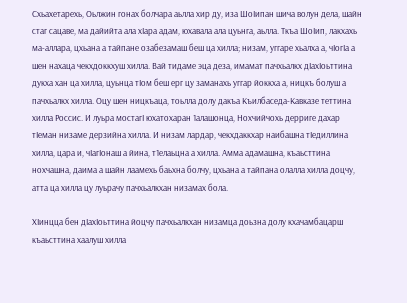Схьахетарехь, Оьлжин гонах болчара аьлла хир ду, иза ШоIипан шича волун дела, шайн стаг сацаве, ма дайийта ала хIара адам, юхавала ала цуьнга, аьлла. Ткъа ШоIип, лакхахь ма-аллара, цхьана а тайпане озабезамаш беш ца хилла; низам, уггаре хьалха а, чIогIа а шен нахаца чекхдоккхуш хилла. Вай тидаме эца деза, имамат пачхьалкх дIахIоьттина дукха хан ца хилла, цуьнца тIом беш ерг цу заманахь уггар йоккха а, ницкъ болуш а пачхьалкх хилла. Оцу шен ницкъаца, тоьлла долу дакъа Къилбаседа-Кавказе теттина хилла Россис. И луьра мостагI юхатохаран 1алашонца, Нохчийчохь дерриге дахар тIеман низаме дерзийна хилла. И низам лардар, чекхдаккхар наибашна тIедиллина хилла, цара и, чIагIонаш а йина, т1елаьцна а хилла. Амма адамашна, къаьсттина нохчашна, даима а шайн лаамехь баьхна болчу, цхьана а тайпана олалла хилла доцчу, атта ца хилла цу луьрачу пачхьалкхан низамах бола.

ХIинцца бен дIахIоьттина йоцчу пачхьалкхан низамца доьзна долу кхачамбацарш къаьсттина хаалуш хилла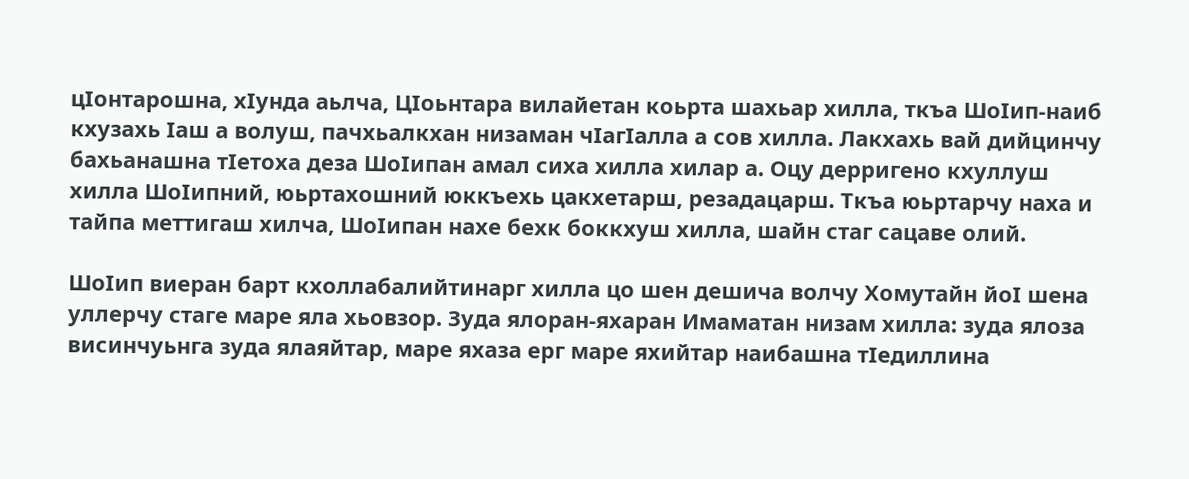цIонтарошна, хIунда аьлча, ЦIоьнтара вилайетан коьрта шахьар хилла, ткъа ШоIип-наиб кхузахь Iаш а волуш, пачхьалкхан низаман чIагIалла а сов хилла. Лакхахь вай дийцинчу бахьанашна тIетоха деза ШоIипан амал сиха хилла хилар а. Оцу дерригено кхуллуш хилла ШоIипний, юьртахошний юккъехь цакхетарш, резадацарш. Ткъа юьртарчу наха и тайпа меттигаш хилча, ШоIипан нахе бехк боккхуш хилла, шайн стаг сацаве олий.

ШоIип виеран барт кхоллабалийтинарг хилла цо шен дешича волчу Хомутайн йоI шена уллерчу стаге маре яла хьовзор. Зуда ялоран-яхаран Имаматан низам хилла: зуда ялоза висинчуьнга зуда ялаяйтар, маре яхаза ерг маре яхийтар наибашна тIедиллина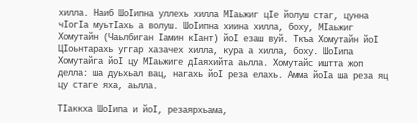хилла. Наиб ШоIипна уллехь хилла МIаьжиг цIе йолуш стаг, цунна чIогIа муьтIахь а волуш. ШоIипна хиина хилла, боху, МIаьжиг Хомутайн (Чаьлбиган Iамин кIант) йоI езаш вуй. Ткъа Хомутайн йоI ЦIоьнтарахь уггар хазачех хилла, кура а хилла, боху. ШоIипа Хомутайга йоI цу МIаьжиге дIаяхийта аьлла. Хомутайс иштта жоп делла: ша дуьхьал вац, нагахь йоI реза елахь. Амма йоIа ша реза яц цу стаге яха, аьлла.

ТIаккха ШоIипа и йоI, резаярхьама,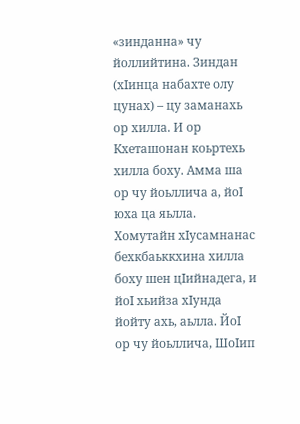«зинданна» чу йоллийтина. Зиндан (хIинца набахте олу цунах) – цу заманахь ор хилла. И ор Кхеташонан коьртехь хилла боху. Амма ша ор чу йоьллича а, йоI юха ца яьлла. Хомутайн хIусамнанас бехкбаьккхина хилла боху шен цIийнадега, и йоI хьийза хIунда йойту ахь, аьлла. ЙоI ор чу йоьллича, ШоIип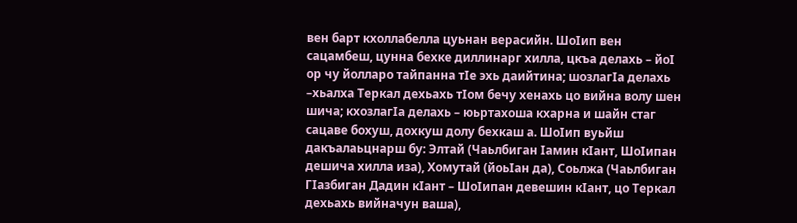вен барт кхоллабелла цуьнан верасийн. ШоIип вен сацамбеш, цунна бехке диллинарг хилла, цкъа делахь – йоI ор чу йолларо тайпанна тIе эхь даийтина; шозлагIа делахь –хьалха Теркал дехьахь тIом бечу хенахь цо вийна волу шен шича; кхозлагIа делахь – юьртахоша кхарна и шайн стаг сацаве бохуш, дохкуш долу бехкаш а. ШоIип вуьйш дакъалаьцнарш бу: Элтай (Чаьлбиган Iамин кIант, ШоIипан дешича хилла иза), Хомутай (йоьIан да), Соьлжа (Чаьлбиган ГIазбиган Дадин кIант – ШоIипан девешин кIант, цо Теркал дехьахь вийначун ваша),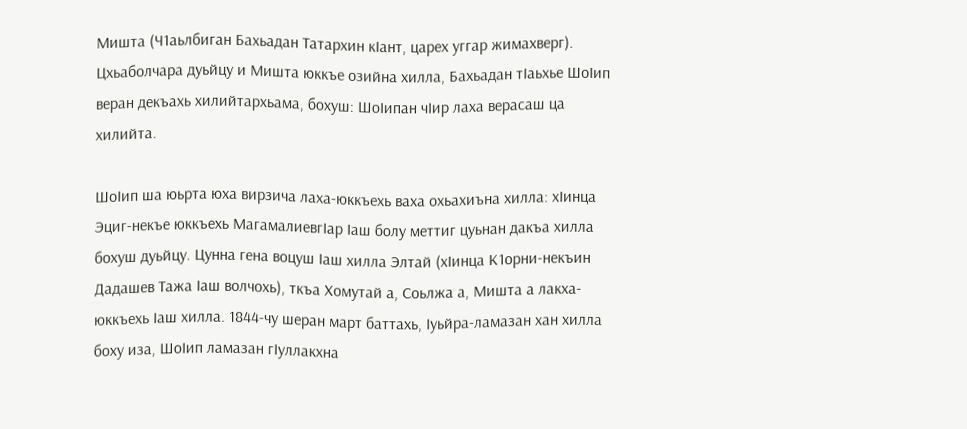Мишта (Ч1аьлбиган Бахьадан Татархин кIант, царех уггар жимахверг). Цхьаболчара дуьйцу и Мишта юккъе озийна хилла, Бахьадан тIаьхье ШоIип веран декъахь хилийтархьама, бохуш: ШоIипан чIир лаха верасаш ца хилийта.

ШоIип ша юьрта юха вирзича лаха-юккъехь ваха охьахиъна хилла: хIинца Эциг-некъе юккъехь МагамалиевгIар Iаш болу меттиг цуьнан дакъа хилла бохуш дуьйцу. Цунна гена воцуш Iаш хилла Элтай (хIинца К1орни-некъин Дадашев Тажа Iаш волчохь), ткъа Хомутай а, Соьлжа а, Мишта а лакха-юккъехь Iаш хилла. 1844-чу шеран март баттахь, Iуьйра-ламазан хан хилла  боху иза, ШоIип ламазан гIуллакхна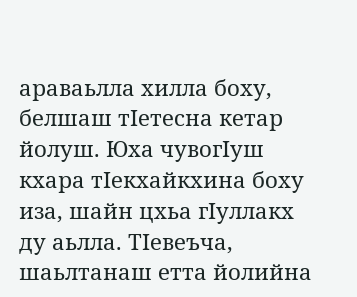араваьлла хилла боху, белшаш тIетесна кетар йолуш. Юха чувогIуш кхара тIекхайкхина боху иза, шайн цхьа гIуллакх ду аьлла. ТIевеъча, шаьлтанаш етта йолийна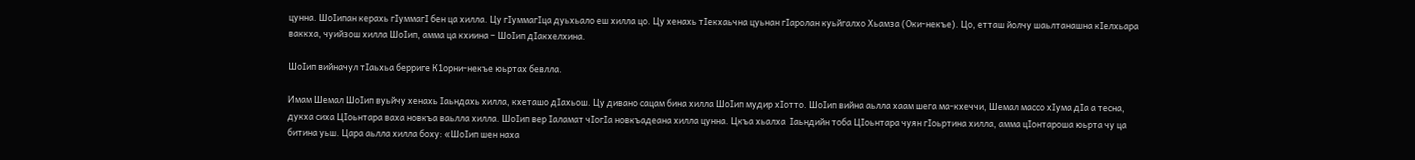цунна. ШоIипан керахь гIуммагI бен ца хилла. Цу гIуммагIца дуьхьало еш хилла цо. Цу хенахь тIекхаьчна цуьнан гIаролан куьйгалхо Хьамза (Оки-некъе). Цо, етташ йолчу шаьлтанашна кIелхьара ваккха, чуийзош хилла ШоIип, амма ца кхиина – ШоIип дIакхелхина.

ШоIип вийначул тIаьхьа берриге К1орни-некъе юьртах бевлла.

Имам Шемал ШоIип вуьйчу хенахь Iаьндахь хилла, кхеташо дIахьош. Цу дивано сацам бина хилла ШоIип мудир хIотто. ШоIип вийна аьлла хаам шега ма-кхеччи, Шемал массо хIума дIа а тесна, дукха сиха ЦIоьнтара ваха новкъа ваьлла хилла. ШоIип вер Iаламат чIогIа новкъадеана хилла цунна. Цкъа хьалха  Iаьндийн тоба ЦIоьнтара чуян гIоьртина хилла, амма цIонтароша юьрта чу ца битина уьш. Цара аьлла хилла боху: «ШоIип шен наха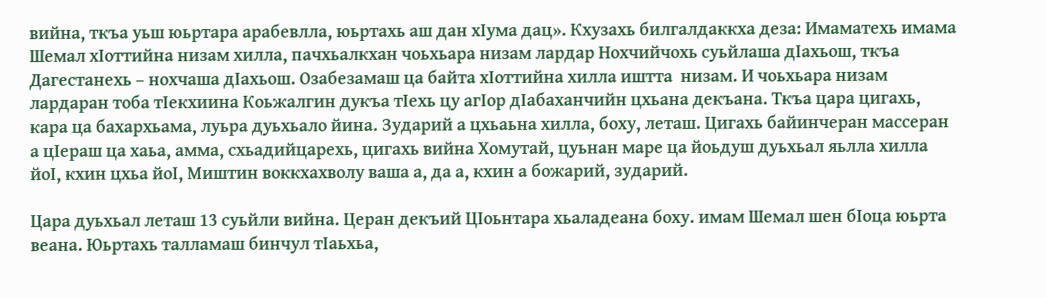вийна, ткъа уьш юьртара арабевлла, юьртахь аш дан хIума дац». Кхузахь билгалдаккха деза: Имаматехь имама Шемал хIоттийна низам хилла, пачхьалкхан чоьхьара низам лардар Нохчийчохь суьйлаша дIахьош, ткъа Дагестанехь – нохчаша дIахьош. Озабезамаш ца байта хIоттийна хилла иштта  низам. И чоьхьара низам лардаран тоба тIекхиина Коьжалгин дукъа тIехь цу агIор дIабаханчийн цхьана декъана. Ткъа цара цигахь, кара ца бахархьама, луьра дуьхьало йина. Зударий а цхьаьна хилла, боху, леташ. Цигахь байинчеран массеран а цIераш ца хаьа, амма, схьадийцарехь, цигахь вийна Хомутай, цуьнан маре ца йоьдуш дуьхьал яьлла хилла йоI, кхин цхьа йоI, Миштин воккхахволу ваша а, да а, кхин а божарий, зударий.

Цара дуьхьал леташ 13 суьйли вийна. Церан декъий ЦIоьнтара хьаладеана боху. имам Шемал шен бIоца юьрта веана. Юьртахь талламаш бинчул тIаьхьа,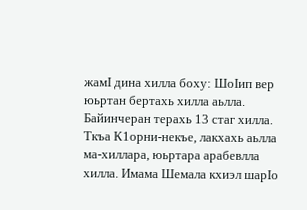жамI дина хилла боху: ШоIип вер юьртан бертахь хилла аьлла. Байинчеран терахь 13 стаг хилла. Ткъа К1орни-некъе, лакхахь аьлла ма-хиллара, юьртара арабевлла хилла. Имама Шемала кхиэл шарIо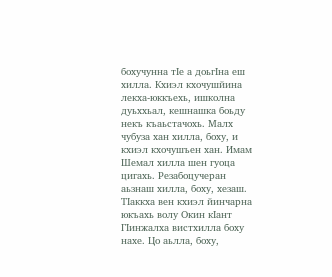бохучунна тIе а доьгIна еш хилла. Кхиэл кхочушйина лекха-юккъехь, ишколна дуьххьал, кешнашка боьду некъ къаьстачохь. Малх чубуза хан хилла, боху, и кхиэл кхочушъен хан. Имам Шемал хилла шен гуоца цигахь. Резабоцучеран аьзнаш хилла, боху, хезаш. ТIаккха вен кхиэл йинчарна юкъахь волу Окин кIант ГIинжалха вистхилла боху нахе. Цо аьлла, боху,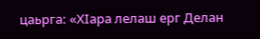цаьрга: «ХIара лелаш ерг Делан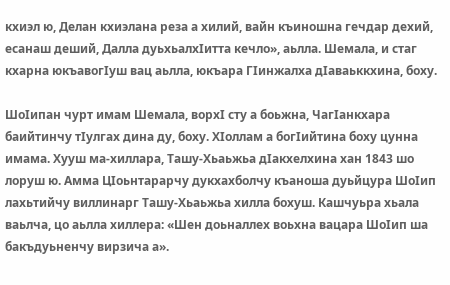кхиэл ю, Делан кхиэлана реза а хилий, вайн къиношна гечдар дехий, есанаш деший, Далла дуьхьалхIитта кечло», аьлла. Шемала, и стаг кхарна юкъавогIуш вац аьлла, юкъара ГIинжалха дIаваьккхина, боху.

ШоIипан чурт имам Шемала, ворхI сту а боьжна, ЧагIанкхара баийтинчу тIулгах дина ду, боху. ХIоллам а богIийтина боху цунна имама. Хууш ма-хиллара, Ташу-Хьаьжьа дIакхелхина хан 1843 шо лоруш ю. Амма ЦIоьнтарарчу дукхахболчу къаноша дуьйцура ШоIип лахьтийчу виллинарг Ташу-Хьаьжьа хилла бохуш. Кашчуьра хьала ваьлча, цо аьлла хиллера: «Шен доьналлех воьхна вацара ШоIип ша бакъдуьненчу вирзича а».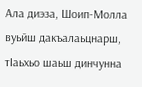Ала диэза, Шоип-Молла вуьйш дакъалаьцнарш, тIаьхьо шаьш динчунна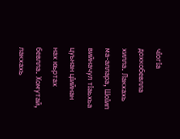чIогIа дохкобевлла хилла. Лакхахь ма-аллара, ШоIип вийначул тIаьхьа цуьнан цIийнан нах юьртах бевлла. Хомутай, лакхахь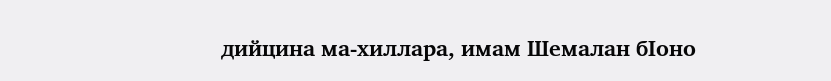дийцина ма-хиллара, имам Шемалан бIоно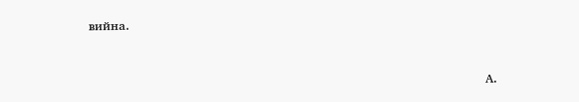вийна.



                                                                                                   А.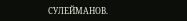СУЛЕЙМАНОВ.